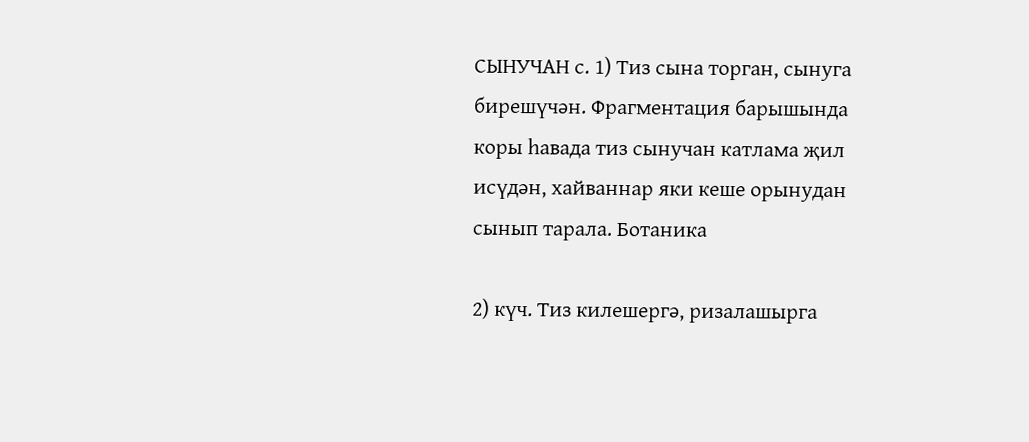СЫНУЧАН с. 1) Тиз сына торган, сынуга бирешүчән. Фрагментация барышында коры һавада тиз сынучан катлама җил исүдән, хайваннар яки кеше орынудан сынып тарала. Ботаника

2) күч. Тиз килешергә, ризалашырга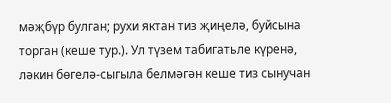мәҗбүр булган; рухи яктан тиз җиңелә, буйсына торган (кеше тур.). Ул түзем табигатьле күренә, ләкин бөгелә-сыгыла белмәгән кеше тиз сынучан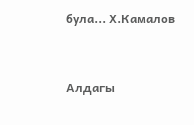була... Х.Камалов



Алдагы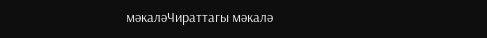мәкаләЧираттагы мәкалә